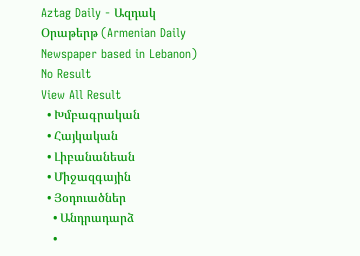Aztag Daily - Ազդակ Օրաթերթ (Armenian Daily Newspaper based in Lebanon)
No Result
View All Result
  • Խմբագրական
  • Հայկական
  • Լիբանանեան
  • Միջազգային
  • Յօդուածներ
    • Անդրադարձ
    •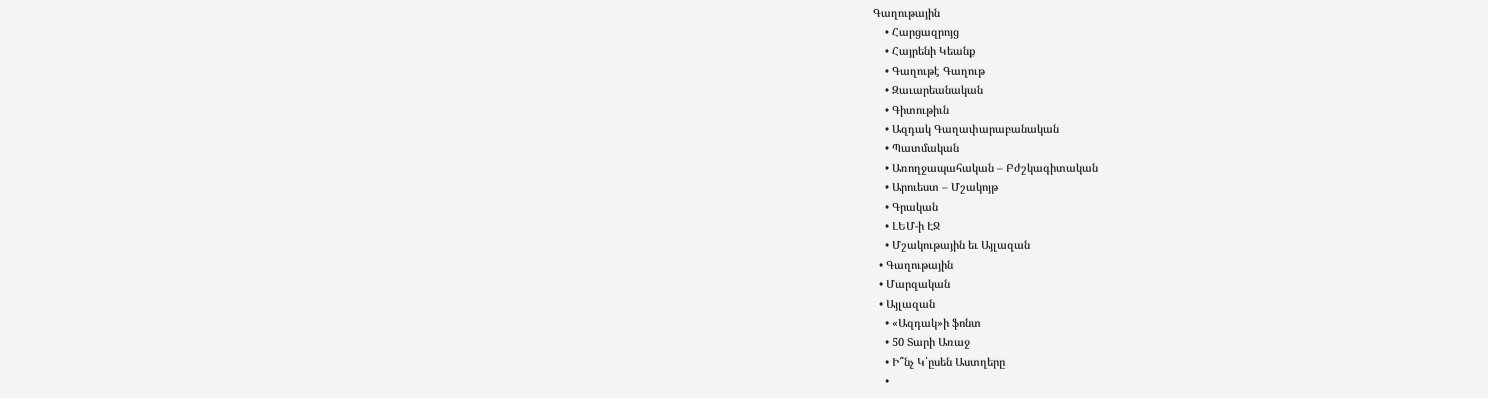Գաղութային
    • Հարցազրոյց
    • Հայրենի Կեանք
    • Գաղութէ Գաղութ
    • Զաւարեանական
    • Գիտութիւն
    • Ազդակ Գաղափարաբանական
    • Պատմական
    • Առողջապահական – Բժշկագիտական
    • Արուեստ – Մշակոյթ
    • Գրական
    • ԼԵՄ-ի ԷՋ
    • Մշակութային եւ Այլազան
  • Գաղութային
  • Մարզական
  • Այլազան
    • «Ազդակ»ի ֆոնտ
    • 50 Տարի Առաջ
    • Ի՞նչ Կ՛ըսեն Աստղերը
    •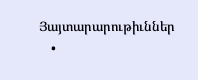Յայտարարութիւններ
    •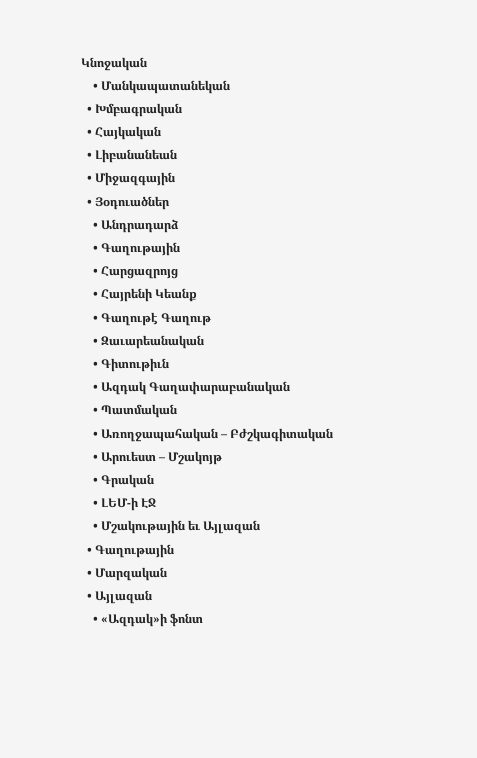Կնոջական
    • Մանկապատանեկան
  • Խմբագրական
  • Հայկական
  • Լիբանանեան
  • Միջազգային
  • Յօդուածներ
    • Անդրադարձ
    • Գաղութային
    • Հարցազրոյց
    • Հայրենի Կեանք
    • Գաղութէ Գաղութ
    • Զաւարեանական
    • Գիտութիւն
    • Ազդակ Գաղափարաբանական
    • Պատմական
    • Առողջապահական – Բժշկագիտական
    • Արուեստ – Մշակոյթ
    • Գրական
    • ԼԵՄ-ի ԷՋ
    • Մշակութային եւ Այլազան
  • Գաղութային
  • Մարզական
  • Այլազան
    • «Ազդակ»ի ֆոնտ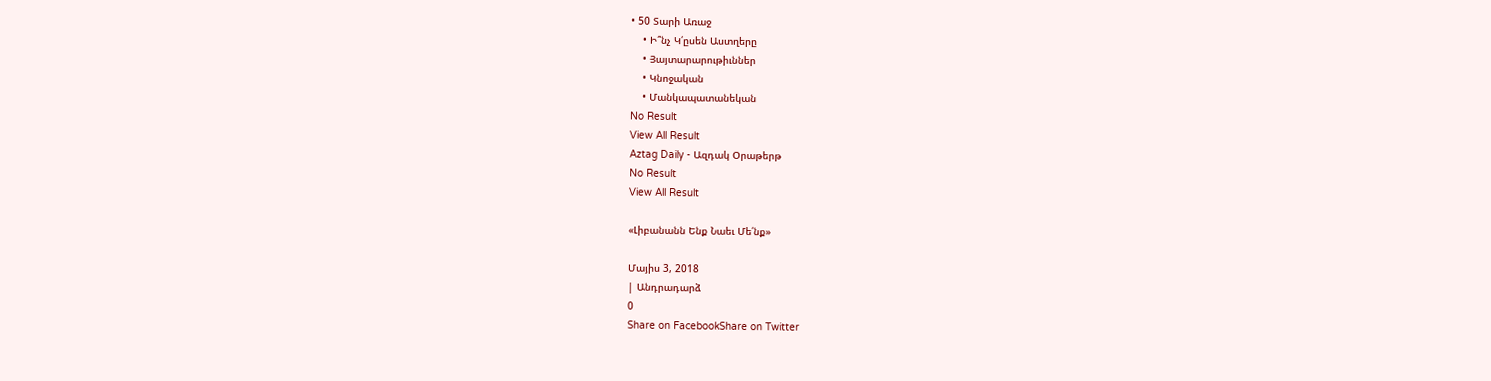• 50 Տարի Առաջ
    • Ի՞նչ Կ՛ըսեն Աստղերը
    • Յայտարարութիւններ
    • Կնոջական
    • Մանկապատանեկան
No Result
View All Result
Aztag Daily - Ազդակ Օրաթերթ
No Result
View All Result

«Լիբանանն Ենք Նաեւ Մե՛նք»

Մայիս 3, 2018
| Անդրադարձ
0
Share on FacebookShare on Twitter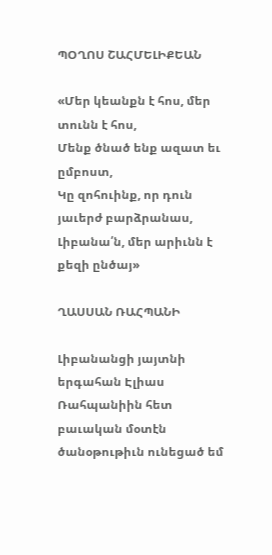ՊՕՂՈՍ ՇԱՀՄԵԼԻՔԵԱՆ

«Մեր կեանքն է հոս, մեր տունն է հոս,
Մենք ծնած ենք ազատ եւ ըմբոստ,
Կը զոհուինք, որ դուն յաւերժ բարձրանաս,
Լիբանա՛ն, մեր արիւնն է քեզի ընծայ»

ՂԱՍՍԱՆ ՌԱՀՊԱՆԻ

Լիբանանցի յայտնի երգահան Էլիաս Ռահպանիին հետ բաւական մօտէն ծանօթութիւն ունեցած եմ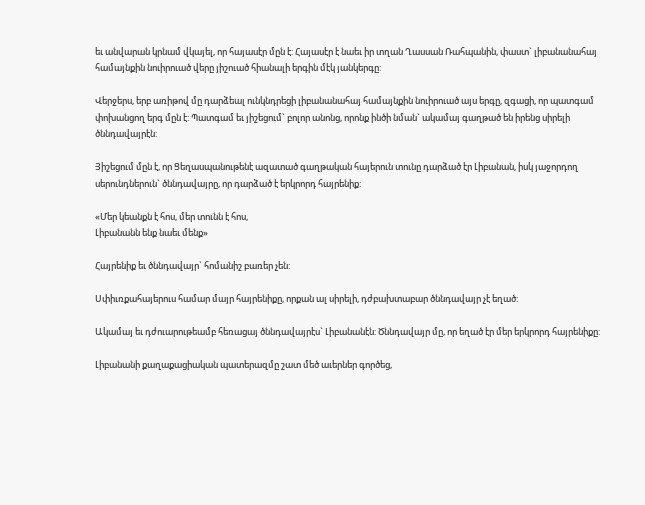եւ անվարան կրնամ վկայել, որ հայասէր մըն է: Հայասէր է նաեւ իր տղան Ղասսան Ռահպանին, փաստ` լիբանանահայ համայնքին նուիրուած վերը յիշուած հիանալի երգին մէկ յանկերգը:

Վերջերս, երբ առիթով մը դարձեալ ունկնդրեցի լիբանանահայ համայնքին նուիրուած այս երգը, զգացի, որ պատգամ փոխանցող երգ մըն է: Պատգամ եւ յիշեցում` բոլոր անոնց, որոնք ինծի նման` ակամայ գաղթած են իրենց սիրելի ծննդավայրէն:

Յիշեցում մըն է, որ Ցեղասպանութենէ ազատած գաղթական հայերուն տունը դարձած էր Լիբանան, իսկ յաջորդող սերունդներուն` ծննդավայրը, որ դարձած է երկրորդ հայրենիք:

«Մեր կեանքն է հոս, մեր տունն է հոս,
Լիբանանն ենք նաեւ մենք»

Հայրենիք եւ ծննդավայր` հոմանիշ բառեր չեն:

Սփիւռքահայերուս համար մայր հայրենիքը, որքան ալ սիրելի, դժբախտաբար ծննդավայր չէ եղած:

Ակամայ եւ դժուարութեամբ հեռացայ ծննդավայրէս` Լիբանանէն: Ծննդավայր մը, որ եղած էր մեր երկրորդ հայրենիքը:

Լիբանանի քաղաքացիական պատերազմը շատ մեծ աւերներ գործեց,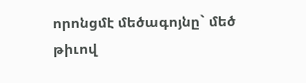որոնցմէ մեծագոյնը` մեծ թիւով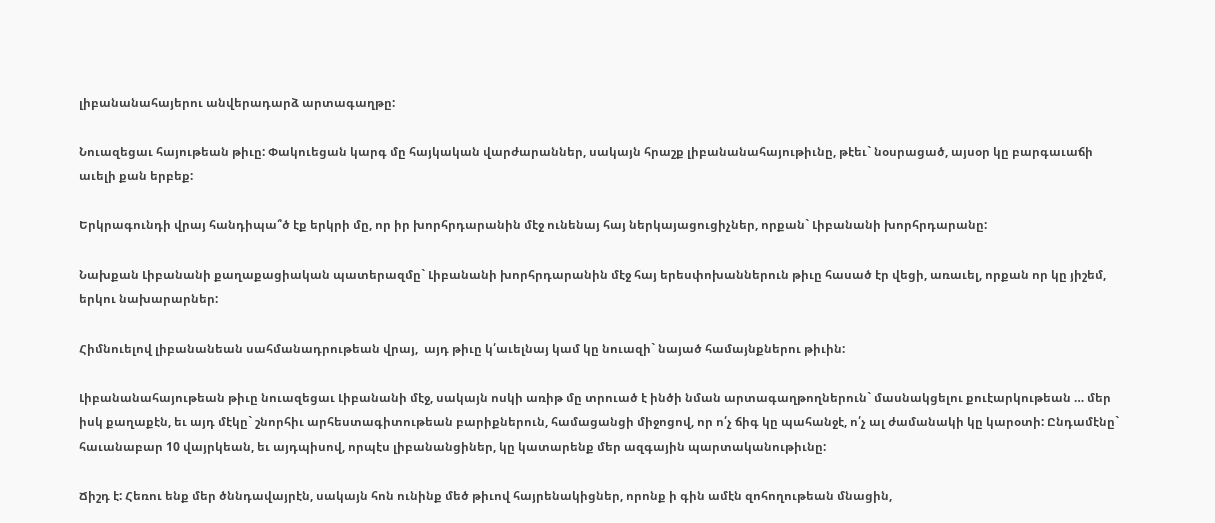լիբանանահայերու անվերադարձ արտագաղթը:

Նուազեցաւ հայութեան թիւը: Փակուեցան կարգ մը հայկական վարժարաններ, սակայն հրաշք լիբանանահայութիւնը, թէեւ` նօսրացած, այսօր կը բարգաւաճի աւելի քան երբեք:

Երկրագունդի վրայ հանդիպա՞ծ էք երկրի մը, որ իր խորհրդարանին մէջ ունենայ հայ ներկայացուցիչներ, որքան` Լիբանանի խորհրդարանը:

Նախքան Լիբանանի քաղաքացիական պատերազմը` Լիբանանի խորհրդարանին մէջ հայ երեսփոխաններուն թիւը հասած էր վեցի, առաւել, որքան որ կը յիշեմ, երկու նախարարներ:

Հիմնուելով լիբանանեան սահմանադրութեան վրայ,  այդ թիւը կ՛աւելնայ կամ կը նուազի` նայած համայնքներու թիւին:

Լիբանանահայութեան թիւը նուազեցաւ Լիբանանի մէջ, սակայն ոսկի առիթ մը տրուած է ինծի նման արտագաղթողներուն` մասնակցելու քուէարկութեան … մեր իսկ քաղաքէն, եւ այդ մէկը` շնորհիւ արհեստագիտութեան բարիքներուն, համացանցի միջոցով, որ ո՛չ ճիգ կը պահանջէ, ո՛չ ալ ժամանակի կը կարօտի: Ընդամէնը` հաւանաբար 10 վայրկեան, եւ այդպիսով, որպէս լիբանանցիներ, կը կատարենք մեր ազգային պարտականութիւնը:

Ճիշդ է: Հեռու ենք մեր ծննդավայրէն, սակայն հոն ունինք մեծ թիւով հայրենակիցներ, որոնք ի գին ամէն զոհողութեան մնացին,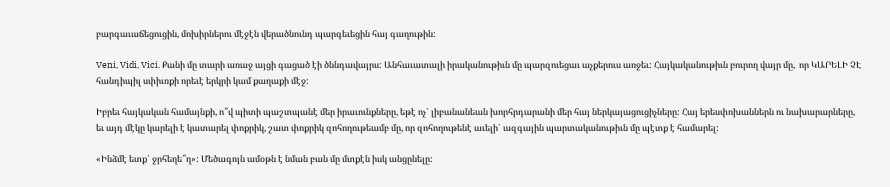բարգաւաճեցուցին, մոխիրներու մէջէն վերածնունդ պարգեւեցին հայ գաղութին:

Veni, Vidi, Vici. Քանի մը տարի առաջ այցի գացած էի ծննդավայրս: Անհաւատալի իրականութիւն մը պարզուեցաւ աչքերուս առջեւ: Հայկականութիւն բուրող վայր մը,  որ ԿԱՐԵԼԻ ՉԷ հանդիպիլ սփիւռքի որեւէ երկրի կամ քաղաքի մէջ:

Իբրեւ հայկական համայնքի, ո՞վ պիտի պաշտպանէ մեր իրաւունքները, եթէ ոչ` լիբանանեան խորհրդարանի մեր հայ ներկայացուցիչները: Հայ երեսփոխաններն ու նախարարները, եւ այդ մէկը կարելի է կատարել փոքրիկ, շատ փոքրիկ զոհողութեամբ մը, որ զոհողութենէ աւելի` ազգային պարտականութիւն մը պէտք է համարել:

«Ինձմէ ետք` ջրհեղե՞ղ»: Մեծագոյն ամօթն է նման բան մը մտքէն իսկ անցընելը: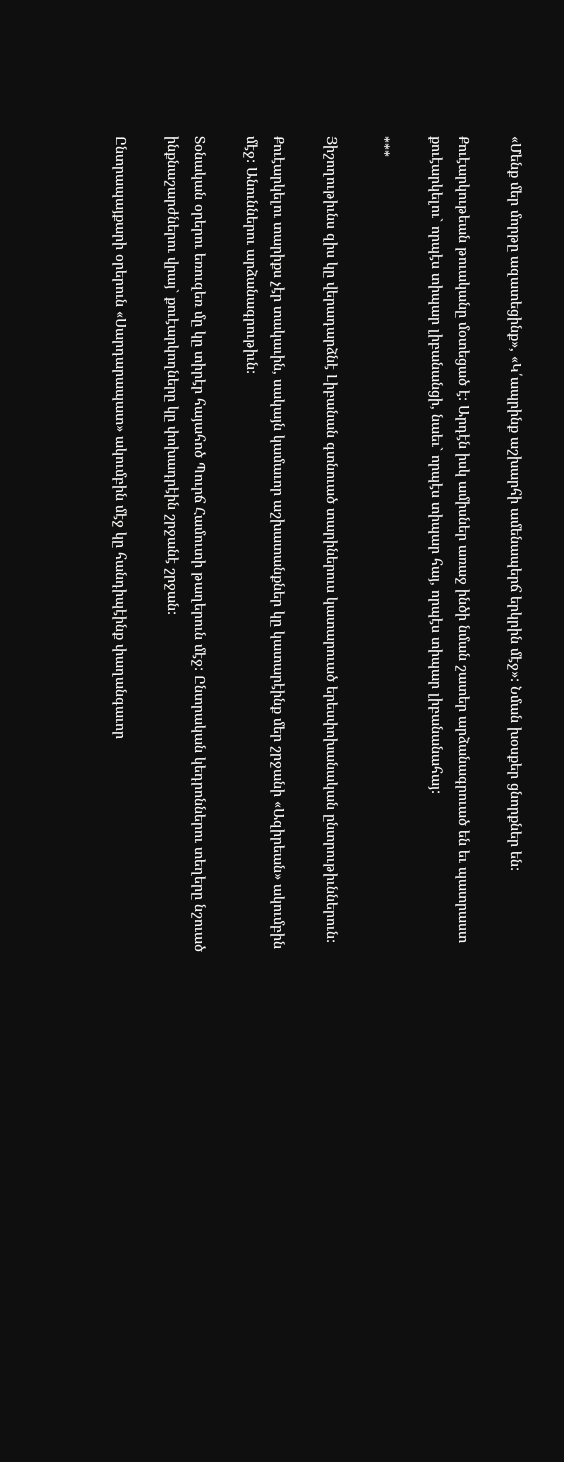«Մենք մեր մորթը ազատեցինք», «Կ՛ապրինք աշխարհի ամենապերճ երկրին մէջ»: Նման խօսքեր ցնորքներ են:

Քուէարկութեան թուականը մօտեցած է: Արդէն իսկ ամիսներ առաջ ինծի նման շատեր արձանագրուած են եւ պատրաստ քուէարկելու` որպէս տիպար լիբանանցի, նաեւ` որպէս տիպար հայ, որպէս տիպար լիբանանահայ:

***

Յիշողութիւնս զիս կը վերադարձնէ Լիբանան գտնուած տարիներուս կատարուած երեսփոխանական ընտրութիւններուն:

Քուէարկելու տարիքս չէր տակաւին, սակայն կամաւոր աշխատանքներ կը կատարէինք մեր շրջանի «Ազիրեան» ակումբին մէջ: Անուններու արձանագրութիւն:

Տօնական օրերու եռուզեռ մը կը տիրէր հայահոծ Պուրճ Համուտի թաղերուն մէջ: Ընտրական կեդրոններու տեղերը նշուած ինքնաշարժներու վրայ` քուէարկողները կը փոխադրէին շրջանէ շրջան:

Ընտրապայքարի օրերուն «Սարդարապատ» ակումբին մէջ կը հանդիպէինք փաղանգաւոր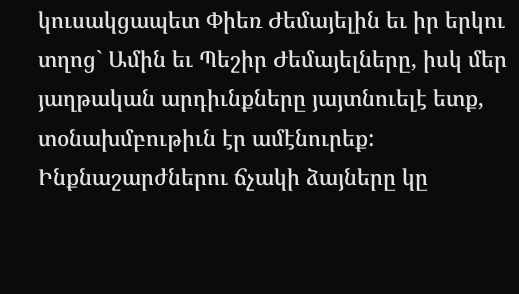կուսակցապետ Փիեռ Ժեմայելին եւ իր երկու տղոց` Ամին եւ Պեշիր Ժեմայելները, իսկ մեր յաղթական արդիւնքները յայտնուելէ ետք, տօնախմբութիւն էր ամէնուրեք: Ինքնաշարժներու ճչակի ձայները կը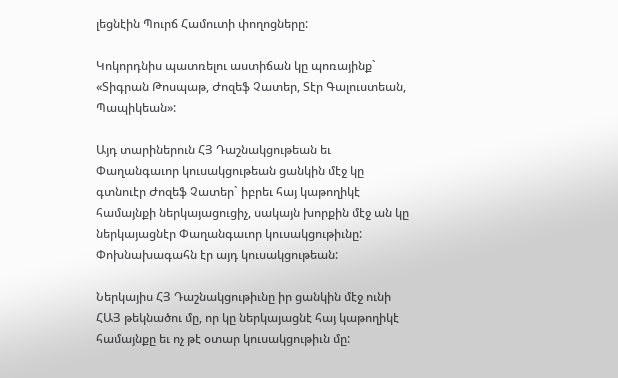լեցնէին Պուրճ Համուտի փողոցները:

Կոկորդնիս պատռելու աստիճան կը պոռայինք` «Տիգրան Թոսպաթ, Ժոզեֆ Չատեր, Տէր Գալուստեան, Պապիկեան»:

Այդ տարիներուն ՀՅ Դաշնակցութեան եւ Փաղանգաւոր կուսակցութեան ցանկին մէջ կը գտնուէր Ժոզեֆ Չատեր` իբրեւ հայ կաթողիկէ համայնքի ներկայացուցիչ, սակայն խորքին մէջ ան կը ներկայացնէր Փաղանգաւոր կուսակցութիւնը: Փոխնախագահն էր այդ կուսակցութեան:

Ներկայիս ՀՅ Դաշնակցութիւնը իր ցանկին մէջ ունի ՀԱՅ թեկնածու մը, որ կը ներկայացնէ հայ կաթողիկէ համայնքը եւ ոչ թէ օտար կուսակցութիւն մը: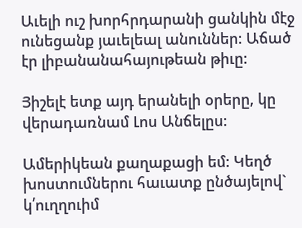Աւելի ուշ խորհրդարանի ցանկին մէջ ունեցանք յաւելեալ անուններ: Աճած էր լիբանանահայութեան թիւը:

Յիշելէ ետք այդ երանելի օրերը, կը վերադառնամ Լոս Անճելըս:

Ամերիկեան քաղաքացի եմ: Կեղծ խոստումներու հաւատք ընծայելով` կ՛ուղղուիմ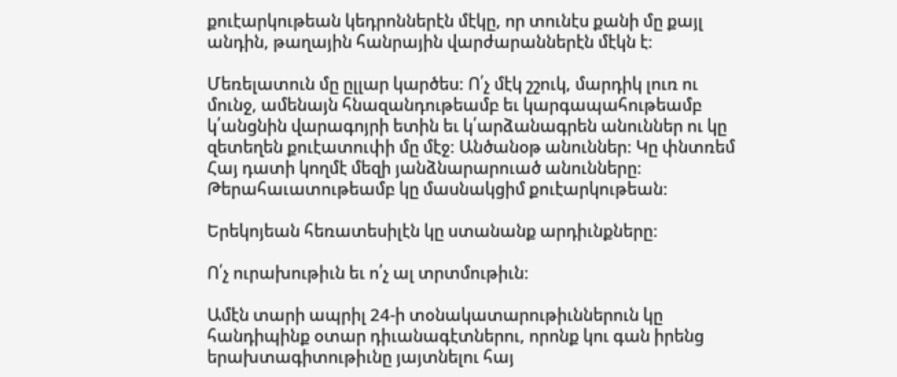քուէարկութեան կեդրոններէն մէկը, որ տունէս քանի մը քայլ անդին, թաղային հանրային վարժարաններէն մէկն է:

Մեռելատուն մը ըլլար կարծես: Ո՛չ մէկ շշուկ, մարդիկ լուռ ու մունջ, ամենայն հնազանդութեամբ եւ կարգապահութեամբ կ՛անցնին վարագոյրի ետին եւ կ՛արձանագրեն անուններ ու կը զետեղեն քուէատուփի մը մէջ: Անծանօթ անուններ: Կը փնտռեմ Հայ դատի կողմէ մեզի յանձնարարուած անունները: Թերահաւատութեամբ կը մասնակցիմ քուէարկութեան:

Երեկոյեան հեռատեսիլէն կը ստանանք արդիւնքները:

Ո՛չ ուրախութիւն եւ ո՛չ ալ տրտմութիւն:

Ամէն տարի ապրիլ 24-ի տօնակատարութիւններուն կը հանդիպինք օտար դիւանագէտներու, որոնք կու գան իրենց երախտագիտութիւնը յայտնելու հայ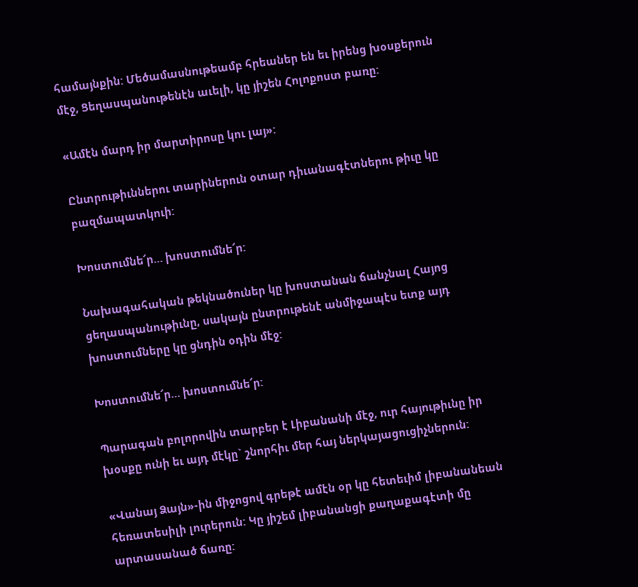համայնքին: Մեծամասնութեամբ հրեաներ են եւ իրենց խօսքերուն մէջ, Ցեղասպանութենէն աւելի, կը յիշեն Հոլոքոստ բառը:

«Ամէն մարդ իր մարտիրոսը կու լայ»:

Ընտրութիւններու տարիներուն օտար դիւանագէտներու թիւը կը բազմապատկուի:

Խոստումնե՜ր… խոստումնե՜ր:

Նախագահական թեկնածուներ կը խոստանան ճանչնալ Հայոց ցեղասպանութիւնը, սակայն ընտրութենէ անմիջապէս ետք այդ խոստումները կը ցնդին օդին մէջ:

Խոստումնե՜ր… խոստումնե՜ր:

Պարագան բոլորովին տարբեր է Լիբանանի մէջ, ուր հայութիւնը իր խօսքը ունի եւ այդ մէկը` շնորհիւ մեր հայ ներկայացուցիչներուն:

«Վանայ Ձայն»-ին միջոցով գրեթէ ամէն օր կը հետեւիմ լիբանանեան հեռատեսիլի լուրերուն: Կը յիշեմ լիբանանցի քաղաքագէտի մը արտասանած ճառը: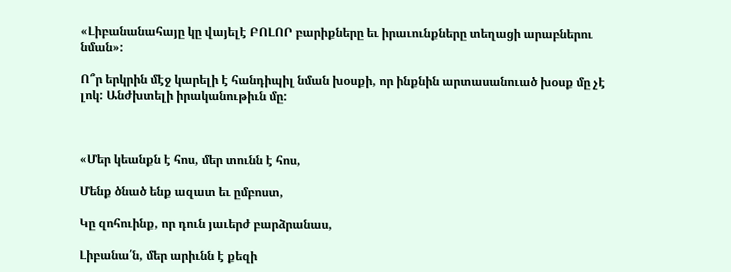«Լիբանանահայը կը վայելէ ԲՈԼՈՐ բարիքները եւ իրաւունքները տեղացի արաբներու նման»:

Ո՞ր երկրին մէջ կարելի է հանդիպիլ նման խօսքի, որ ինքնին արտասանուած խօսք մը չէ լոկ: Անժխտելի իրականութիւն մը:



«Մեր կեանքն է հոս, մեր տունն է հոս,

Մենք ծնած ենք ազատ եւ ըմբոստ,

Կը զոհուինք, որ դուն յաւերժ բարձրանաս,

Լիբանա՛ն, մեր արիւնն է քեզի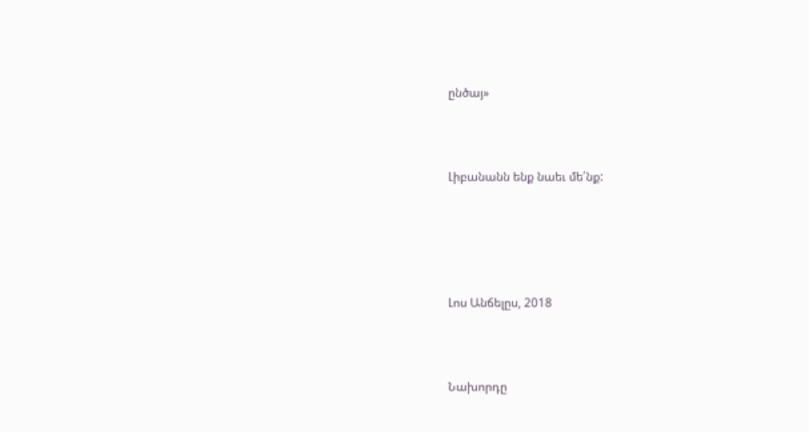ընծայ»



Լիբանանն ենք նաեւ մե՛նք:





Լոս Անճելըս, 2018



Նախորդը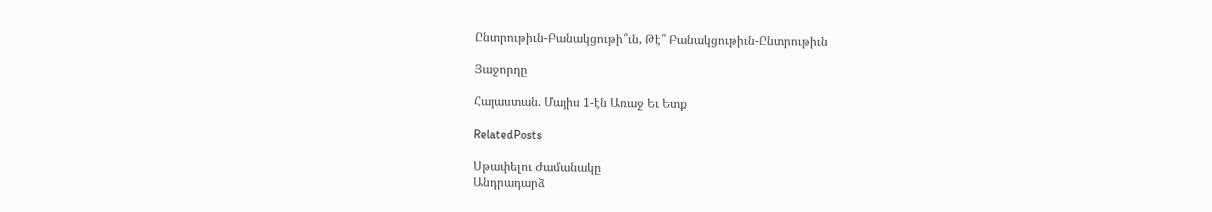Ընտրութիւն-Բանակցութի՞ւն, Թէ՞ Բանակցութիւն-Ընտրութիւն

Յաջորդը

Հայաստան. Մայիս 1-էն Առաջ Եւ Ետք

RelatedPosts

Սթափելու Ժամանակը
Անդրադարձ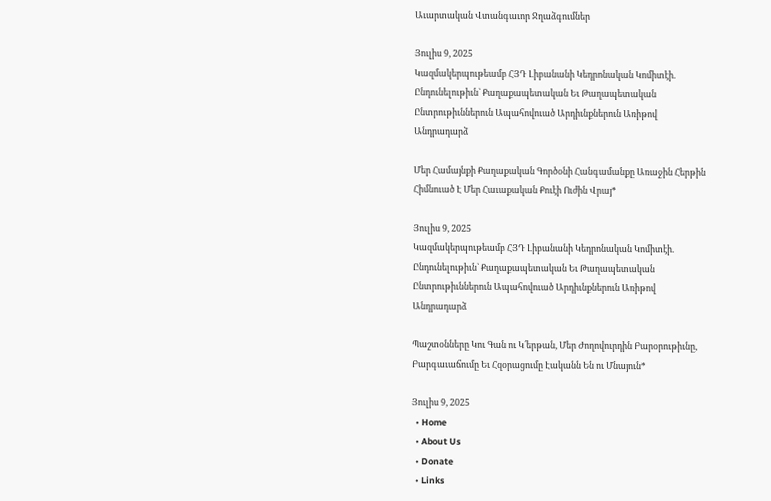Աւարտական Վտանգաւոր Ջղաձգումներ

Յուլիս 9, 2025
Կազմակերպութեամբ ՀՅԴ Լիբանանի Կեդրոնական Կոմիտէի.  Ընդունելութիւն` Քաղաքապետական Եւ Թաղապետական Ընտրութիւններուն Ապահովուած Արդիւնքներուն Առիթով
Անդրադարձ

Մեր Համայնքի Քաղաքական Գործօնի Հանգամանքը Առաջին Հերթին Հիմնուած Է Մեր Հաւաքական Քուէի Ուժին Վրայ*

Յուլիս 9, 2025
Կազմակերպութեամբ ՀՅԴ Լիբանանի Կեդրոնական Կոմիտէի.  Ընդունելութիւն` Քաղաքապետական Եւ Թաղապետական Ընտրութիւններուն Ապահովուած Արդիւնքներուն Առիթով
Անդրադարձ

Պաշտօնները Կու Գան ու Կ՛երթան, Մեր Ժողովուրդին Բարօրութիւնը, Բարգաւաճումը Եւ Հզօրացումը Էականն Են ու Մնայուն*

Յուլիս 9, 2025
  • Home
  • About Us
  • Donate
  • Links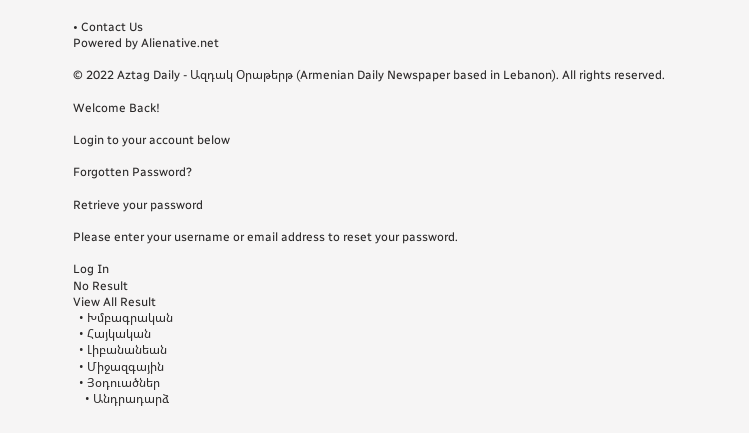• Contact Us
Powered by Alienative.net

© 2022 Aztag Daily - Ազդակ Օրաթերթ (Armenian Daily Newspaper based in Lebanon). All rights reserved.

Welcome Back!

Login to your account below

Forgotten Password?

Retrieve your password

Please enter your username or email address to reset your password.

Log In
No Result
View All Result
  • Խմբագրական
  • Հայկական
  • Լիբանանեան
  • Միջազգային
  • Յօդուածներ
    • Անդրադարձ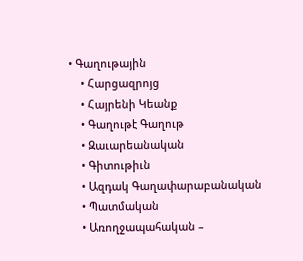• Գաղութային
    • Հարցազրոյց
    • Հայրենի Կեանք
    • Գաղութէ Գաղութ
    • Զաւարեանական
    • Գիտութիւն
    • Ազդակ Գաղափարաբանական
    • Պատմական
    • Առողջապահական –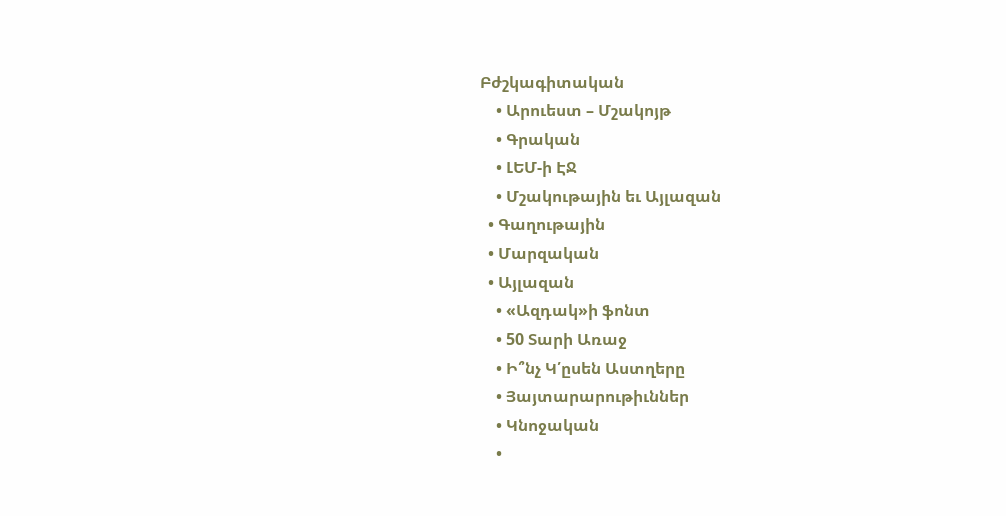Բժշկագիտական
    • Արուեստ – Մշակոյթ
    • Գրական
    • ԼԵՄ-ի ԷՋ
    • Մշակութային եւ Այլազան
  • Գաղութային
  • Մարզական
  • Այլազան
    • «Ազդակ»ի ֆոնտ
    • 50 Տարի Առաջ
    • Ի՞նչ Կ՛ըսեն Աստղերը
    • Յայտարարութիւններ
    • Կնոջական
    •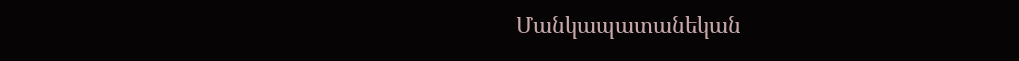Մանկապատանեկան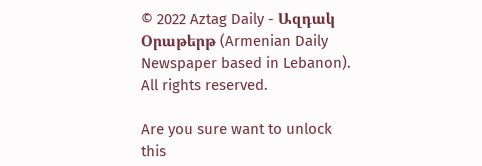© 2022 Aztag Daily - Ազդակ Օրաթերթ (Armenian Daily Newspaper based in Lebanon). All rights reserved.

Are you sure want to unlock this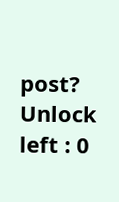post?
Unlock left : 0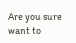Are you sure want to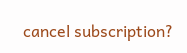cancel subscription?